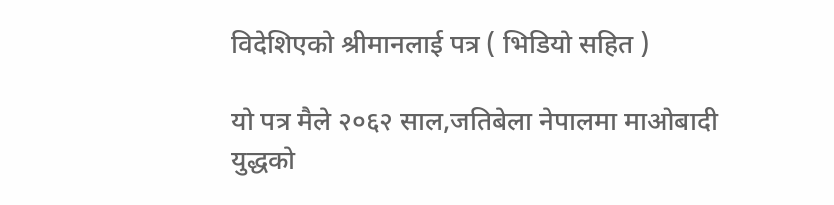विदेशिएको श्रीमानलाई पत्र ( भिडियो सहित )

यो पत्र मैले २०६२ साल,जतिबेला नेपालमा माओबादी युद्धको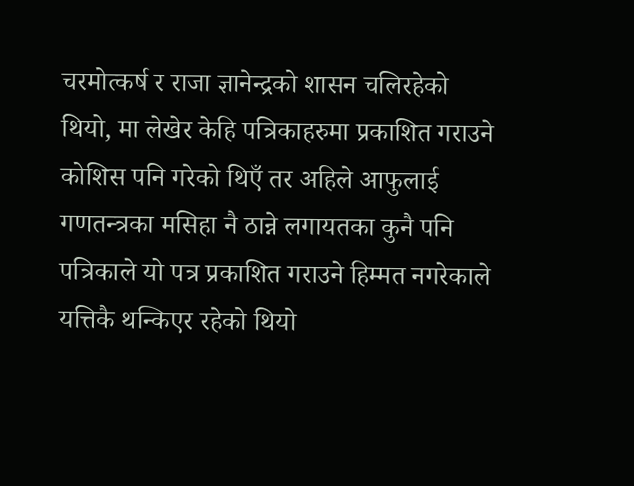चरमोत्कर्ष र राजा ज्ञानेन्द्रको शासन चलिरहेको थियो, मा लेखेर केहि पत्रिकाहरुमा प्रकाशित गराउने कोशिस पनि गरेको थिएँ तर अहिले आफुलाई गणतन्त्रका मसिहा नै ठान्ने लगायतका कुनै पनि पत्रिकाले यो पत्र प्रकाशित गराउने हिम्मत नगरेकाले यत्तिकै थन्किएर रहेको थियो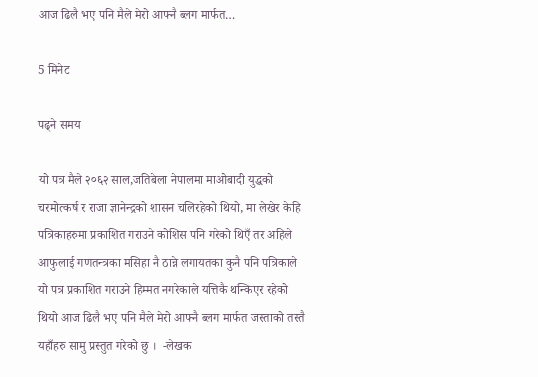आज ढिलै भए पनि मैले मेरो आफ्नै ब्लग मार्फत…

5 मिनेट

पढ्ने समय

यो पत्र मैले २०६२ साल,जतिबेला नेपालमा माओबादी युद्धको चरमोत्कर्ष र राजा ज्ञानेन्द्रको शासन चलिरहेको थियो, मा लेखेर केहि पत्रिकाहरुमा प्रकाशित गराउने कोशिस पनि गरेको थिएँ तर अहिले आफुलाई गणतन्त्रका मसिहा नै ठान्ने लगायतका कुनै पनि पत्रिकाले यो पत्र प्रकाशित गराउने हिम्मत नगरेकाले यत्तिकै थन्किएर रहेको थियो आज ढिलै भए पनि मैले मेरो आफ्नै ब्लग मार्फत जस्ताको तस्तै यहाँहरु सामु प्रस्तुत गरेको छु ।  -लेखक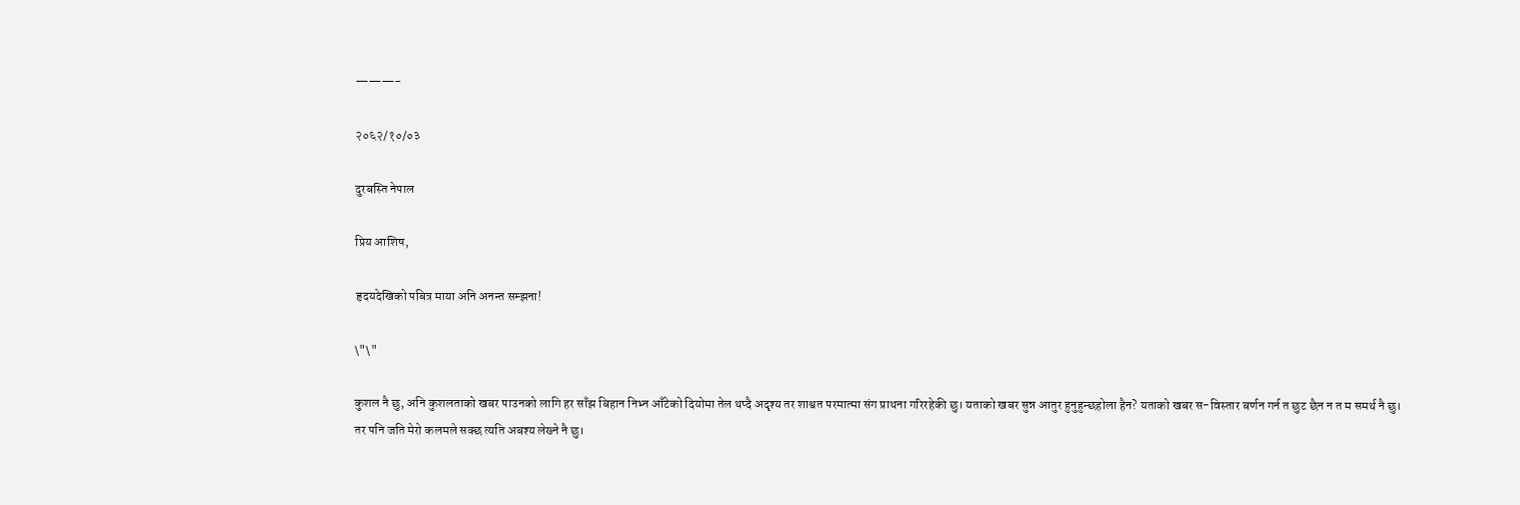———-

२०६२/१०/०३

दुरबस्ति नेपाल

प्रिय आशिष,

हृदयदेखिको पबित्र माया अनि अनन्त सम्झना!

\"\"

कुशल नै छु, अनि कुशलताको खबर पाउनको लागि हर साँझ बिहान निभ्न आँटेको दियोमा तेल थप्दै अदृश्य तर शाश्वत परमात्मा संग प्राथना गरिरहेकी छु। यताको खबर सुन्न आतुर हुनुहुन्छहोला हैन? यताको खबर स-विस्तार बर्णन गर्न त छुट छैन न त म समर्थ नै छु। तर पनि जति मेरो कलमले सक्छ त्यति अबश्य लेख्ने नै छु।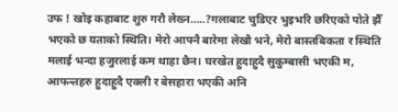उफ ! खोइ कहाबाट शुरु गरौ लेख्न…..?गलाबाट चुडिएर भुइभरि छरिएको पोते झैँ भएको छ यताको स्थिति। मेरो आफ्नै बारेमा लेखौ भने, मेरो बास्तबिकता र स्थिति मलाई भन्दा हजुरलाई कम थाहा छैन। घरखेत हुदाहुदै सुकुम्बासी भएकी म, आफन्तहरु हुदाहुदै एक्ली र बेसहारा भएकी अनि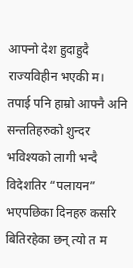आफ्नो देश हुदाहुदै राज्यविहीन भएकी म। तपाई पनि हाम्रो आफ्नै अनि सन्ततिहरुको शुन्दर भविश्यको लागी भन्दै विदेशतिर “पलायन” भएपछिका दिनहरु कसरि बितिरहेका छन् त्यो त म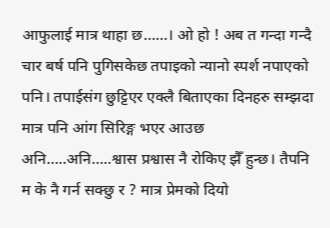आफुलाई मात्र थाहा छ……। ओ हो ! अब त गन्दा गन्दै चार बर्ष पनि पुगिसकेछ तपाइको न्यानो स्पर्श नपाएको पनि। तपाईसंग छुट्टिएर एक्लै बिताएका दिनहरु सम्झदा मात्र पनि आंग सिरिङ्ग भएर आउछ अनि…..अनि…..श्वास प्रश्वास नै रोकिए झैँ हुन्छ। तैपनि म के नै गर्न सक्छु र ? मात्र प्रेमको दियो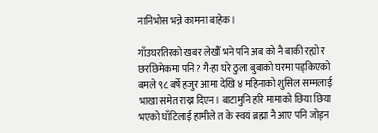नानिभोस भन्ने कामना बाहेक।

गाँउघरतिरको खबर लेखौँ भने पनि अब को नै बाकी रह्यो र छरछिमेकमा पनि? गै-हा घरे ठुला बुबाको घरमा पड्किएको बमले ९८ बर्षे हजुर आमा देखि ४ महिनाको शुसिल सम्मलाई भाखा समेत राख्न दिएन। बाटामुनि हरि मामाको छिया छिया भएको घाँटिलाई हामीले त के स्वयं ब्रह्मा नै आए पनि जोड्न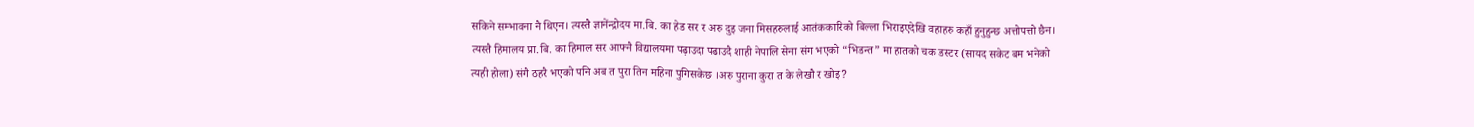सकिने सम्भावना नै थिएन। त्यस्तै ज्ञानेंन्द्रोदय मा.बि. का हेड सर र अरु दुइ जना मिसहरुलाई आतंककारिको बिल्ला भिराइएदेखि वहाहरु कहाँ हुनुहुन्छ अत्तोपत्तो छैन। त्यस्तै हिमालय प्रा.बि. का हिमाल सर आफ्नै विद्यालयमा पढ़ाउदा पढाउदै शाही नेपालि सेना संग भएको “भिडन्त” मा हातको चक डस्टर (सायद सकेट बम भनेको त्यही होला) संगै ठहरै भएको पनि अब त पुरा तिन महिना पुगिसकेछ ।अरु पुराना कुरा त के लेखौ र खोइ?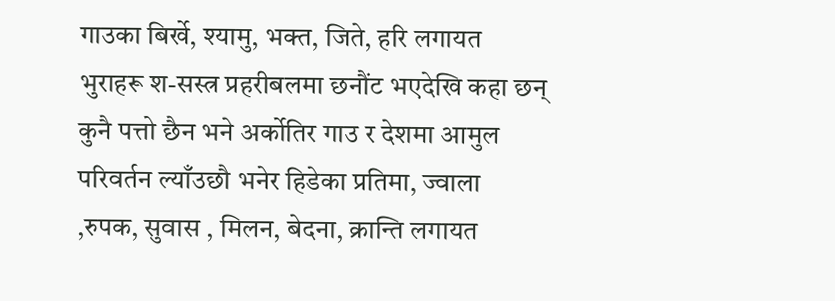गाउका बिर्खे, श्यामु, भक्त, जिते, हरि लगायत भुराहरू श-सस्त्र प्रहरीबलमा छनौंट भएदेखि कहा छन् कुनै पत्तो छैन भने अर्कोतिर गाउ र देशमा आमुल परिवर्तन ल्याँउछौ भनेर हिडेका प्रतिमा, ज्वाला ,रुपक, सुवास , मिलन, बेदना, क्रान्ति लगायत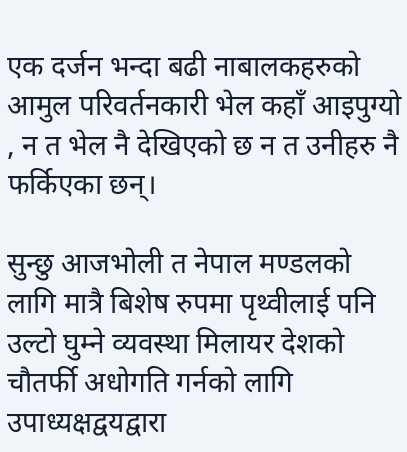एक दर्जन भन्दा बढी नाबालकहरुको आमुल परिवर्तनकारी भेल कहाँ आइपुग्यो , न त भेल नै देखिएको छ न त उनीहरु नै फर्किएका छन्।

सुन्छु आजभोली त नेपाल मण्डलको लागि मात्रै बिशेष रुपमा पृथ्वीलाई पनि उल्टो घुम्ने व्यवस्था मिलायर देशको चौतर्फी अधोगति गर्नको लागि उपाध्यक्षद्वयद्वारा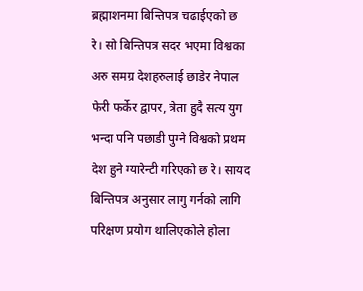ब्रह्माशनमा बिन्तिपत्र चढाईएको छ रे। सो बिन्तिपत्र सदर भएमा विश्वका अरु समग्र देशहरुलाई छाडेर नेपाल फेरी फर्केर द्वापर, त्रेता हुदै सत्य युग भन्दा पनि पछाडी पुग्ने विश्वको प्रथम देश हुने ग्यारेन्टी गरिएको छ रे। सायद बिन्तिपत्र अनुसार लागु गर्नको लागि परिक्षण प्रयोग थालिएकोले होला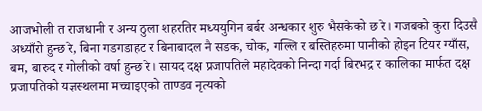आजभोली त राजधानी र अन्य ठुला शहरतिर मध्ययुगिन बर्बर अन्धकार शुरु भैसकेको छ रे। गजबको कुरा दिउसै अध्याँरो हुन्छ रे, बिना गडगडाहट र बिनाबादल नै सडक, चोक, गल्लि र बस्तिहरुमा पानीको होइन टियर ग्याँस, बम, बारुद र गोलीको वर्षा हुन्छ रे। सायद दक्ष प्रजापतिले महादेवको निन्दा गर्दा बिरभद्र र कालिका मार्फत दक्ष प्रजापतिको यज्ञस्थलमा मच्चाइएको ताण्डव नृत्यको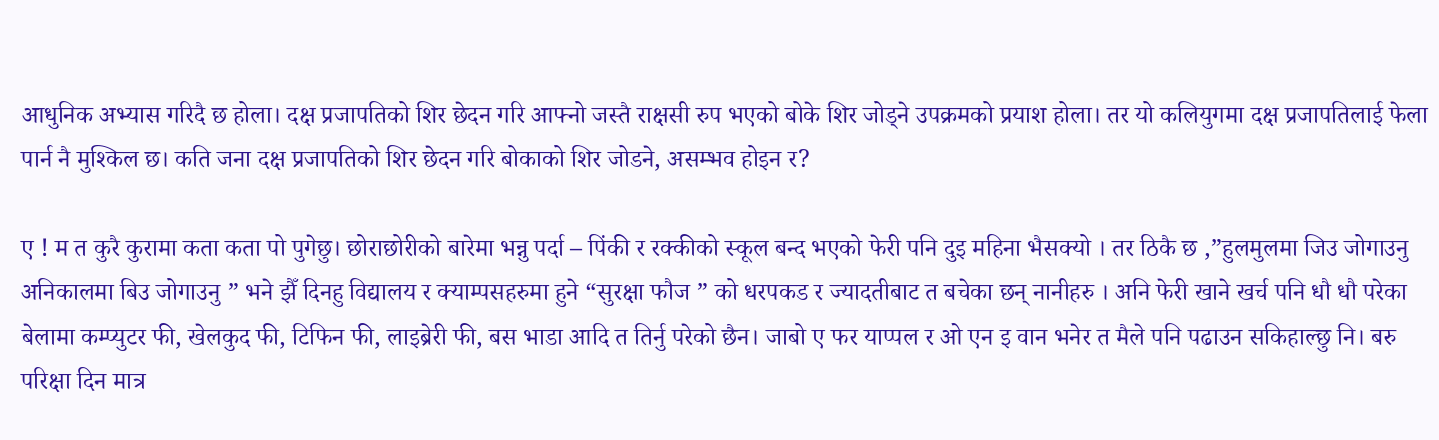आधुनिक अभ्यास गरिदै छ होला। दक्ष प्रजापतिको शिर छेदन गरि आफ्नो जस्तै राक्षसी रुप भएको बोके शिर जोड्ने उपक्रमको प्रयाश होला। तर यो कलियुगमा दक्ष प्रजापतिलाई फेला पार्न नै मुश्किल छ। कति जना दक्ष प्रजापतिको शिर छेदन गरि बोकाको शिर जोडने, असम्भव होइन र?

ए ! म त कुरै कुरामा कता कता पो पुगेछु। छोराछोरीको बारेमा भन्नु पर्दा – पिंकी र रक्कीको स्कूल बन्द भएको फेरी पनि दुइ महिना भैसक्यो । तर ठिकै छ ,”हुलमुलमा जिउ जोगाउनु अनिकालमा बिउ जोगाउनु ” भने झैँ दिनहु विद्यालय र क्याम्पसहरुमा हुने “सुरक्षा फौज ” को धरपकड र ज्यादतीबाट त बचेका छन् नानीहरु । अनि फेरी खाने खर्च पनि धौ धौ परेका बेलामा कम्प्युटर फी, खेलकुद फी, टिफिन फी, लाइब्रेरी फी, बस भाडा आदि त तिर्नु परेको छैन। जाबो ए फर याप्पल र ओ एन इ वान भनेर त मैले पनि पढाउन सकिहाल्छु नि। बरु परिक्षा दिन मात्र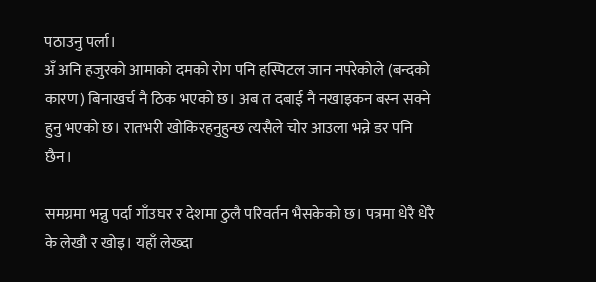पठाउनु पर्ला।
अँ अनि हजुरको आमाको दमको रोग पनि हस्पिटल जान नपरेकोले (बन्दको कारण) बिनाखर्च नै ठिक भएको छ। अब त दबाई नै नखाइकन बस्न सक्ने हुनु भएको छ। रातभरी खोकिरहनुहुन्छ त्यसैले चोर आउला भन्ने डर पनि छैन।

समग्रमा भन्नु पर्दा गाँउघर र देशमा ठुलै परिवर्तन भैसकेको छ। पत्रमा धेरै धेरै के लेखौ र खोइ। यहाँ लेख्दा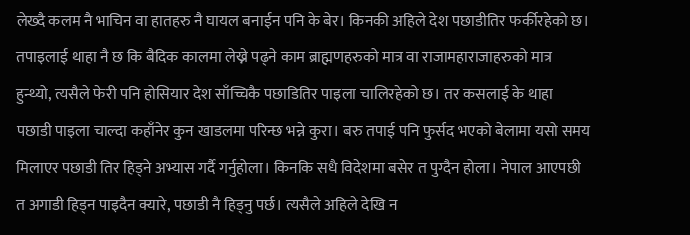लेख्दै कलम नै भाचिन वा हातहरु नै घायल बनाईन पनि के बेर। किनकी अहिले देश पछाडीतिर फर्कीरहेको छ। तपाइलाई थाहा नै छ कि बैदिक कालमा लेख्ने पढ्ने काम ब्राह्मणहरुको मात्र वा राजामहाराजाहरुको मात्र हुन्थ्यो, त्यसैले फेरी पनि होसियार देश साँच्चिकै पछाडितिर पाइला चालिरहेको छ। तर कसलाई के थाहा पछाडी पाइला चाल्दा कहाँनेर कुन खाडलमा परिन्छ भन्ने कुरा। बरु तपाई पनि फुर्सद भएको बेलामा यसो समय मिलाएर पछाडी तिर हिड्ने अभ्यास गर्दै गर्नुहोला। किनकि सधै विदेशमा बसेर त पुग्दैन होला। नेपाल आएपछी त अगाडी हिड्न पाइदैन क्यारे, पछाडी नै हिड्नु पर्छ। त्यसैले अहिले देखि न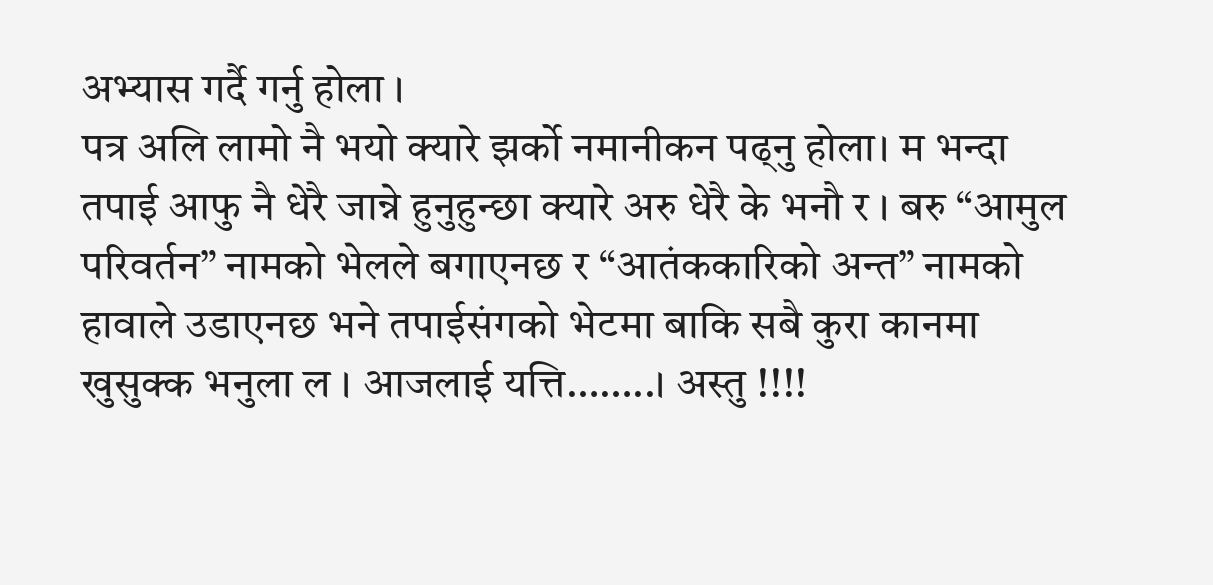अभ्यास गर्दै गर्नु होला ।
पत्र अलि लामो नै भयो क्यारे झर्को नमानीकन पढ्नु होला। म भन्दा तपाई आफु नै धेरै जान्ने हुनुहुन्छा क्यारे अरु धेरै के भनौ र । बरु “आमुल परिवर्तन” नामको भेलले बगाएनछ र “आतंककारिको अन्त” नामको हावाले उडाएनछ भने तपाईसंगको भेटमा बाकि सबै कुरा कानमा खुसुक्क भनुला ल । आजलाई यत्ति……..। अस्तु !!!!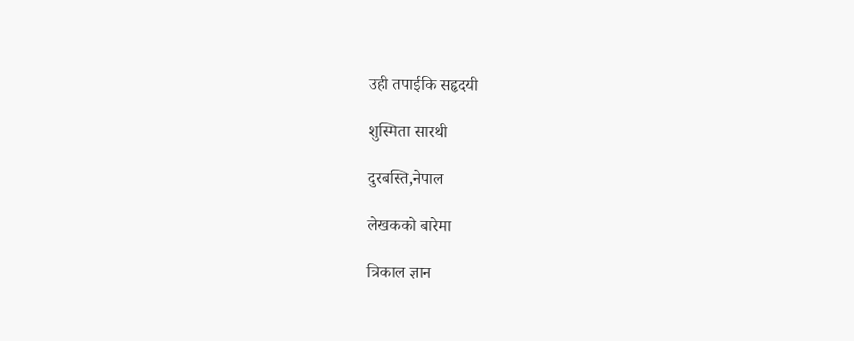उही तपाईकि सहृदयी

शुस्मिता सारथी

दुरबस्ति,नेपाल

लेखकको बारेमा

त्रिकाल ज्ञान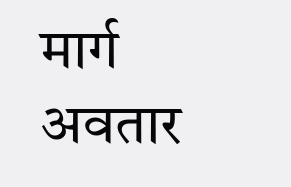मार्ग अवतार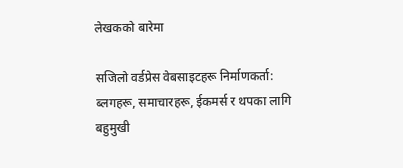लेखकको बारेमा

सजिलो वर्डप्रेस वेबसाइटहरू निर्माणकर्ता: ब्लगहरू, समाचारहरू, ईकमर्स र थपका लागि बहुमुखी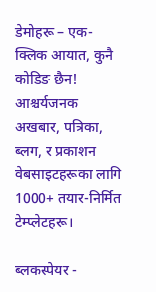डेमोहरू – एक-क्लिक आयात, कुनै कोडिङ छैन! आश्चर्यजनक अखबार, पत्रिका, ब्लग, र प्रकाशन वेबसाइटहरूका लागि 1000+ तयार-निर्मित टेम्प्लेटहरू।

ब्लकस्पेयर -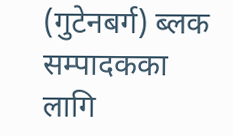(गुटेनबर्ग) ब्लक सम्पादकका लागि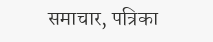समाचार, पत्रिका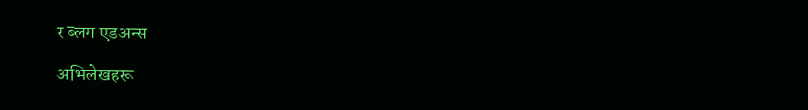र ब्लग एडअन्स

अभिलेखहरू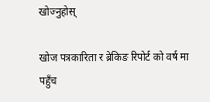खोज्नुहोस्

खोज पत्रकारिता र ब्रेकिङ रिपोर्ट को वर्ष मा पहुँच